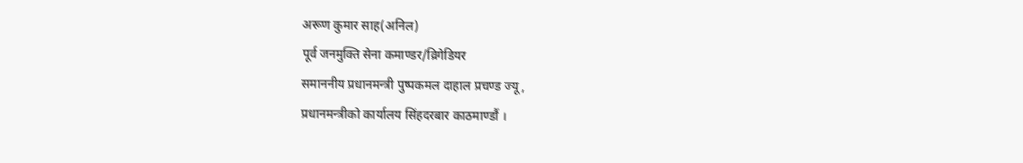अरूण कुमार साह(अनिल)
पूर्व जनमुक्ति सेना कमाण्डर/व्रिगेडियर
समाननीय प्रधानमन्त्री पुष्पकमल दाहाल प्रचण्ड ज्यू,
प्रधानमन्त्रीको कार्यालय सिंहदरबार काठमाण्डौं ।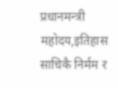प्रधानमन्त्री महोदय,इतिहास साचिकै निर्मम र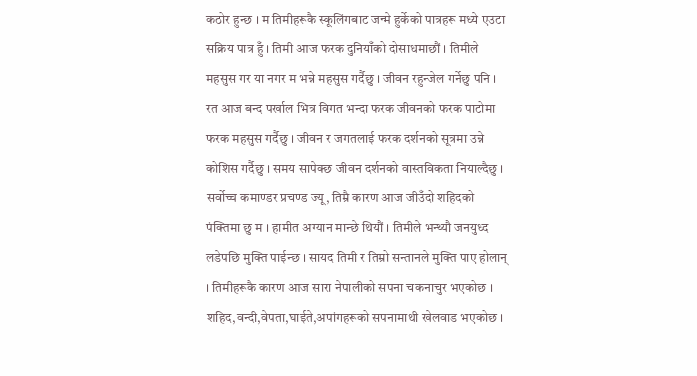कठोर हुन्छ । म तिमीहरूकै स्कूलिंगबाट जन्मे हुर्केको पात्रहरू मध्ये एउटा सक्रिय पात्र हुँ । तिमी आज फरक दुनियाँको दोसाधमाछौं । तिमीले महसुस गर या नगर म भन्ने महसुस गर्दैछु । जीवन रहुन्जेल गर्नेछु पनि । रत आज बन्द पर्खाल भित्र विगत भन्दा फरक जीवनको फरक पाटोमा फरक महसुस गर्दैछु । जीवन र जगतलाई फरक दर्शनको सूत्रमा उन्ने कोशिस गर्दैछु । समय सापेक्छ जीवन दर्शनको वास्तविकता नियाल्दैछु ।
सर्वोच्च कमाण्डर प्रचण्ड ज्यू, तिम्रै कारण आज जीउँदो शहिदको पंक्तिमा छु म । हामीत अग्यान मान्छे थियौं । तिमीले भन्थ्यौ जनयुध्द लडेपछि मुक्ति पाईन्छ । सायद तिमी र तिम्रो सन्तानले मुक्ति पाए होलान् । तिमीहरूकै कारण आज सारा नेपालीको सपना चकनाचुर भएकोछ ।
शहिद,वन्दी,वेपता,घाईते,अपांगहरूको सपनामाथी खेलवाड भएकोछ ।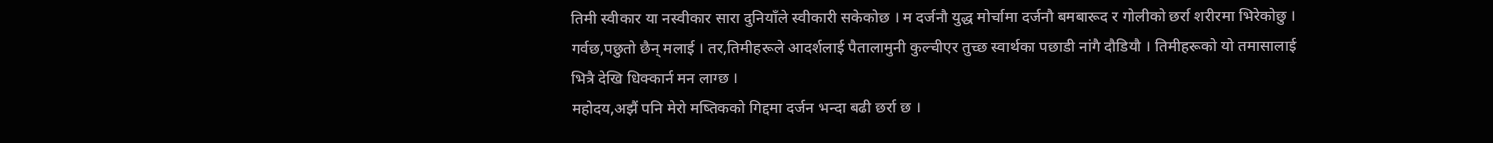तिमी स्वीकार या नस्वीकार सारा दुनियाँले स्वीकारी सकेकोछ । म दर्जनौ युद्ध मोर्चामा दर्जनौ बमबारूद र गोलीको छर्रा शरीरमा भिरेकोछु । गर्वछ,पछुतो छैन् मलाई । तर,तिमीहरूले आदर्शलाई पैतालामुनी कुल्चीएर तुच्छ स्वार्थका पछाडी नांगै दौडियौ । तिमीहरूको यो तमासालाई भित्रै देखि धिक्कार्न मन लाग्छ ।
महोदय,अझैं पनि मेरो मष्तिकको गिद्दमा दर्जन भन्दा बढी छर्रा छ ।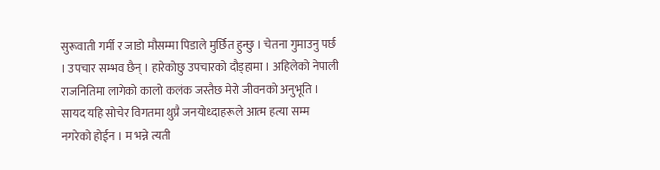सुरूवाती गर्मी र जाडो मौसम्मा पिडाले मुर्छित हुन्छु । चेतना गुमाउनु पर्छ । उपचार सम्भव छैन् । हारेकोछु उपचारको दौड्हामा । अहिलेको नेपाली राजनितिमा लागेको कालो कलंक जस्तैछ मेरो जीवनको अनुभूति । सायद यहि सोचेर विगतमा थुप्रै जनयोध्दाहरूले आत्म हत्या सम्म नगरेको होईन । म भन्ने त्यती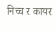निच्च र कायर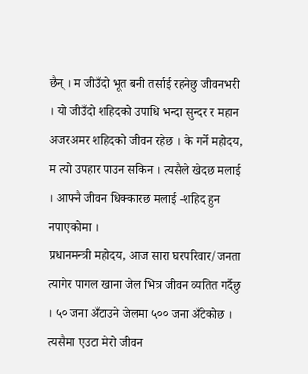छैन् । म जीउँदो भूत बनी तर्साई रहनेछु जीवनभरी । यो जीउँदो शहिदको उपाधि भन्दा सुन्दर र महान अजरअमर शहिदको जीवन रहेछ । के गर्ने महोदय, म त्यो उपहार पाउन सकिन । त्यसैले खेदछ मलाई । आफ्नै जीवन धिक्कारछ मलाई -शहिद हुन नपाएकोमा ।
प्रधानमन्त्री महोदय, आज सारा घरपरिवार/जनता त्यागेर पागल खाना जेल भित्र जीवन व्यतित गर्दैछु । ५० जना अँटाउने जेलमा ५०० जना अँटेकोछ । त्यसैमा एउटा मेरो जीवन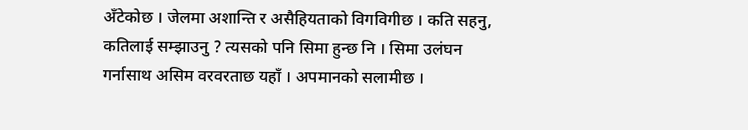अँटेकोछ । जेलमा अशान्ति र असैहियताको विगविगीछ । कति सहनु, कतिलाई सम्झाउनु ? त्यसको पनि सिमा हुन्छ नि । सिमा उलंघन गर्नासाथ असिम वरवरताछ यहाँ । अपमानको सलामीछ ।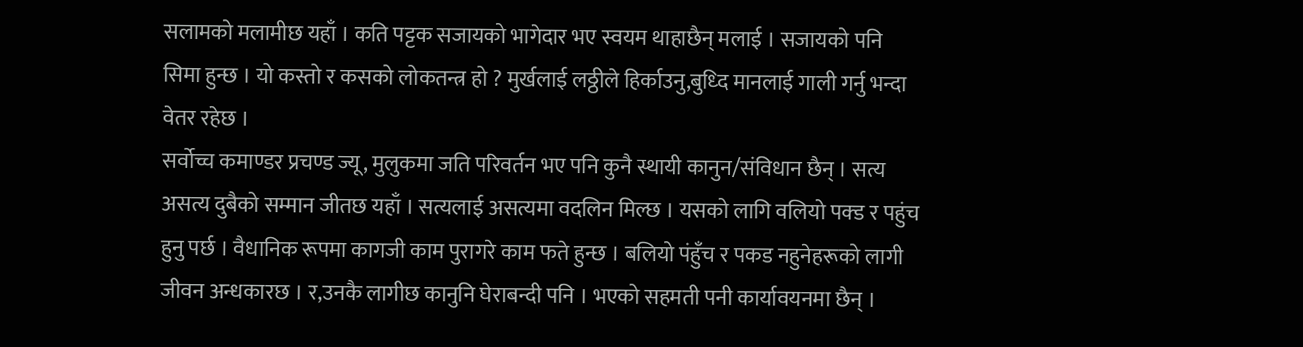सलामको मलामीछ यहाँ । कति पट्टक सजायको भागेदार भए स्वयम थाहाछैन् मलाई । सजायको पनि सिमा हुन्छ । यो कस्तो र कसको लोकतन्त्र हो ? मुर्खलाई लठ्ठीले हिर्काउनु,बुध्दि मानलाई गाली गर्नु भन्दा वेतर रहेछ ।
सर्वोच्च कमाण्डर प्रचण्ड ज्यू, मुलुकमा जति परिवर्तन भए पनि कुनै स्थायी कानुन/संविधान छैन् । सत्य असत्य दुबैको सम्मान जीतछ यहाँ । सत्यलाई असत्यमा वदलिन मिल्छ । यसको लागि वलियो पक्ड र पहुंच हुनु पर्छ । वैधानिक रूपमा कागजी काम पुरागरे काम फते हुन्छ । बलियो पंहुँच र पकड नहुनेहरूको लागी जीवन अन्धकारछ । र,उनकै लागीछ कानुनि घेराबन्दी पनि । भएको सहमती पनी कार्यावयनमा छैन् ।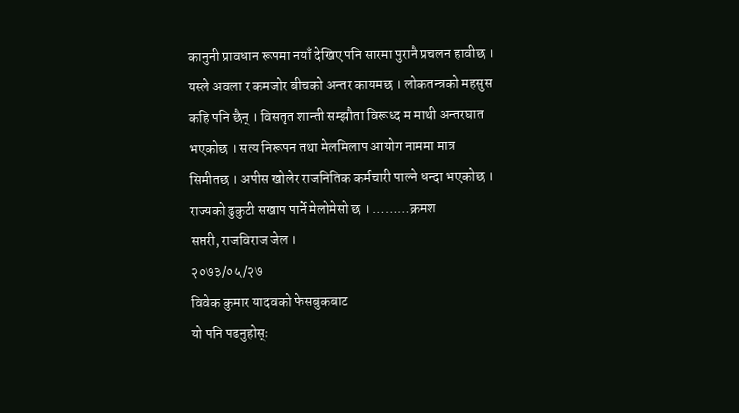कानुनी प्रावधान रूपमा नयाँ देखिए पनि सारमा पुरानै प्रचलन हावीछ । यस्ले अवला र कमजोर बीचको अन्तर कायमछ । लोकतन्त्रको महसुस कहि पनि छैन् । विसतृत शान्ती सम्झौता विरूध्द म माथी अन्तरघात भएकोछ । सत्य निरूपन तथा मेलमिलाप आयोग नाममा मात्र सिमीतछ । अपीस खोलेर राजनितिक कर्मचारी पाल्ने धन्दा भएकोछ । राज्यको ढुकुटी सखाप पार्ने मेलोमेसो छ । ………क्रमश
सप्तरी, राजविराज जेल ।
२०७३/०५/२७
विवेक कुमार यादवको फेसबुकबाट
यो पनि पढनुहोस्ः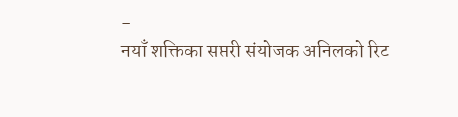-
नयाँ शक्तिका सप्तरी संयोजक अनिलको रिट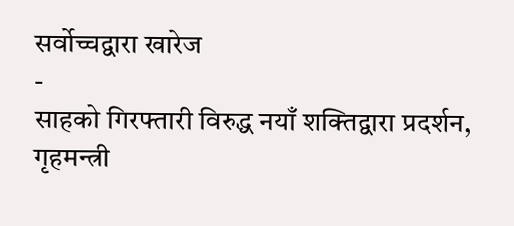सर्वोच्चद्वारा खारेज
-
साहको गिरफ्तारी विरुद्ध नयाँ शक्तिद्वारा प्रदर्शन, गृहमन्त्री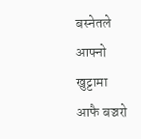बस्नेतले आफ्नो खुट्टामा आफै बञ्चरो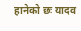हानेको छः यादव